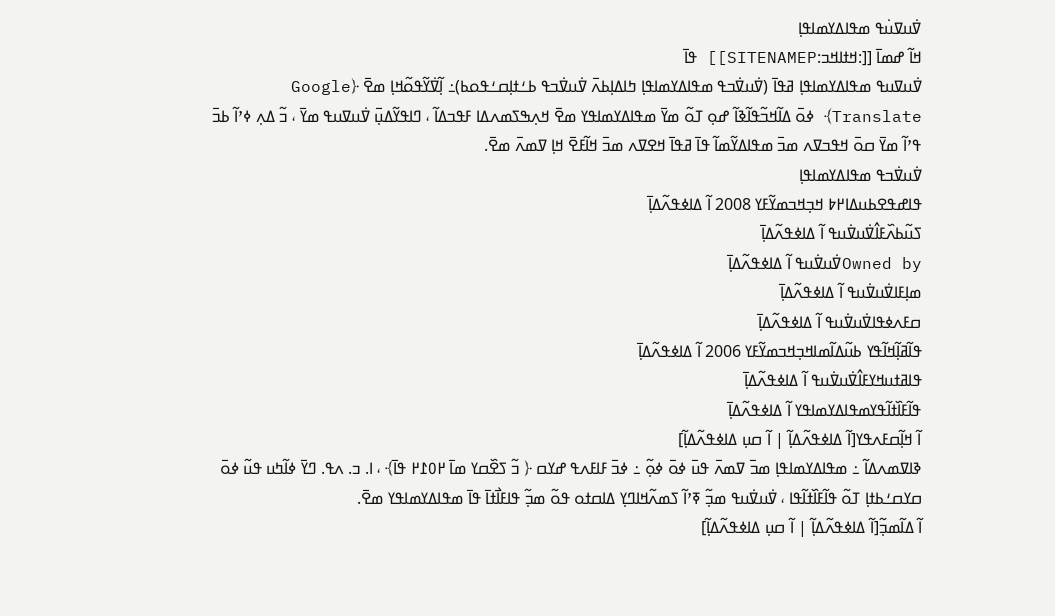ߜ߭ߎߜߎ߭ߟ ߘߟߊߡߌߘߊߟߊ߲
ߞߊ߬ ߝߘߊ߫ [[:ߞߙߊߞߏ:SITENAMEP]] ߟߊ߫
ߜ߭ߎߜߎߟ ߘߟߊߡߌߘߊߟߊ߲ ߥߟߊ߫ (ߜ߭ߎߜ߭ߏߟ ߘߟߊߡߌߘߊߟߊ߲ ߤߊߡߊ߲ߕߍ߫ ߜ߭ߎߜ߭ߏߟ ߕߑߙߊ߲ߛߑߟߋߕ)߸ ߊ߲߬ߜ߭ߌ߬ߟߋ߬ߞߊ߲ ߘߐ߫ ﴿Google Translate﴾ ߦߋ߫ ߡߊ߬ߞߏ߬ߟߊ߬ߢߊ߬ ߝߋ߲ ߠߋ߬ ߘߌ߫ ߘߟߊߡߌߘߊߟߌ ߘߐ߫ ߞߍ߲ߒߖߘߍߡߊ ߓߟߏߡߊ߬ ، ߣߊߟߌ߬ߡߎ߲߫ ߜ߭ߎߜߎߟ ߘߌ߫ ، ߏ߬ ߡߍ߲ ߦߴߊ߬ ߕߏ߫ ߟߴߊ߬ ߘߌ߫ ߛߋ߫ ߞߟߏߜߍ ߘߏ߫ ߘߟߊߡߌ߬ߘߊ߬ ߟߊ߫ ߥߟߊ߫ ߞߐߜߍ ߘߏ߫ ߞߊ߬ߓߐ߫ ߞߊ߲ ߜߘߍ߫ ߘߐ߫.
ߜ߭ߎߜ߭ߏߟ ߘߟߊߡߌߘߊߟߊ߲
ߟߊߝߟߐߕߎߡߊ߂߈ ߞߏ߲ߞߏߘߌ߬ߓߌ 2008 ߊ߬ ߡߊߦߟߍ߬ߡߊ߲߫
ߖߎ߬ߕߍ߰ߓߊ߮ߜ߭ߎߜ߭ߎߟ ߊ߬ ߡߊߦߟߍ߬ߡߊ߲߫
Owned byߜ߭ߎߜ߭ߎߟ ߊ߬ ߡߊߦߟߍ߬ߡߊ߲߫
ߘߊ߲ߓߊߜ߭ߎߜ߭ߎߟ ߊ߬ ߡߊߦߟߍ߬ߡߊ߲߫
ߛߓߍߦߟߊߜ߭ߎߜ߭ߎߟ ߊ߬ ߡߊߦߟߍ߬ߡߊ߲߫
ߟߊ߬ߥߊ߲߬ߞߊ߬ߟߌ ߕߎ߬ߡߊ߬ߘߊߞߏ߲ߞߏߘߌ߬ߓߌ 2006 ߊ߬ ߡߊߦߟߍ߬ߡߊ߲߫
ߟߊߥߙߎߞߌߓߊ߮ߜ߭ߎߜ߭ߎߟ ߊ߬ ߡߊߦߟߍ߬ߡߊ߲߫
ߟߊ߬ߓߊ߰ߙߊ߬ߟߌߘߟߊߡߌߘߊߟߌ ߊ߬ ߡߊߦߟߍ߬ߡߊ߲߫
ߊ߬ ߞߊ߲߬ߛߓߍߟߌ[ߊ߬ ߡߊߦߟߍ߬ߡߊ߲߬ | ߊ߬ ߛߎ߲ ߡߊߦߟߍ߬ߡߊ߲߬]
ߢߊߜߘߍߡߊ߬ ߸ ߘߟߊߡߌߘߊߟߊ߲ ߘߏ߫ ߜߘߍ߫ ߟߎ߫ ߦߋ߫ ߦߋ߲߬ ߸ ߦߏ߫ ߓߊߓߍߟ ߝߌߛ ﴿ ߏ߬ ߖߐ߰ߛߌ ߘߊ߫ ߂߀߁߂ ߟߊ߫﴾ ، ߊ. ߏ. ߍߟ. ߣߌ߫ ߦߊ߬ߤߎ ߟߎ߬ ߦߋ߫ ߛߌߛߑߕߙߊ߲ ߠߋ߬ ߟߊ߬ߓߊ߰ߙߊ߬ߟߊ ، ߜ߭ߎߜ߭ߎߟ ߘߏ߲߬ ߧߴߊ߬ ߖߘߍ߬ߞߊߣߌ߲ ߡߊߛߙߋ ߟߋ߬ ߘߏ߲߬ ߟߊߓߊ߯ߙߊ߫ ߟߊ߫ ߘߟߊߡߌߘߊߟߌ ߘߐ߫.
ߊ߬ ߡߊ߬ߘߏ߲߬[ߊ߬ ߡߊߦߟߍ߬ߡߊ߲߬ | ߊ߬ ߛߎ߲ ߡߊߦߟߍ߬ߡߊ߲߬]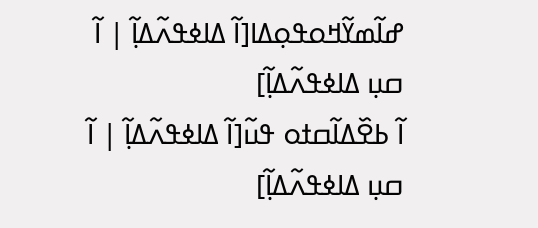ߝߊ߬ߘߌ߬ߞߋߟߋ߲ߡߊ[ߊ߬ ߡߊߦߟߍ߬ߡߊ߲߬ | ߊ߬ ߛߎ߲ ߡߊߦߟߍ߬ߡߊ߲߬]
ߊ߬ ߕߐ߰ߡߊ߬ߛߙߋ ߟߎ߬[ߊ߬ ߡߊߦߟߍ߬ߡߊ߲߬ | ߊ߬ ߛߎ߲ ߡߊߦߟߍ߬ߡߊ߲߬]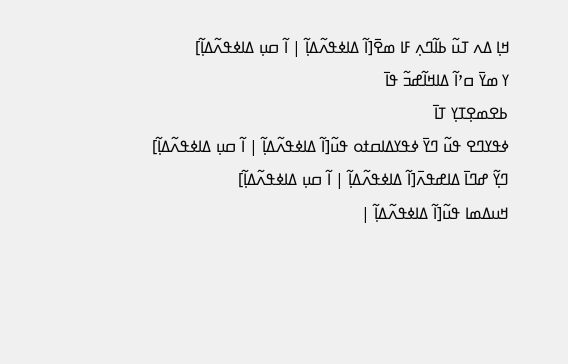ߞߊ߲ ߡߍ ߠߎ߬ ߕߊ߬ߣߍ߲ ߓߊ ߘߐ߫[ߊ߬ ߡߊߦߟߍ߬ߡߊ߲߬ | ߊ߬ ߛߎ߲ ߡߊߦߟߍ߬ߡߊ߲߬]
ߌ ߘߌ߫ ߛߴߊ߬ ߡߊߞߊ߬ߝߏ߬ ߟߊ߫
ߕߐߘߐ߲ߠߌ߲ ߠߊ߫
ߦߟߌߣߐ ߟߎ߬ ߣߌ߫ ߦߟߌߡߊߛߙߋ ߟߎ߬[ߊ߬ ߡߊߦߟߍ߬ߡߊ߲߬ | ߊ߬ ߛߎ߲ ߡߊߦߟߍ߬ߡߊ߲߬]
ߣߌ߲߬ ߝߣߊ߫ ߡߊߝߟߍ߫[ߊ߬ ߡߊߦߟߍ߬ߡߊ߲߬ | ߊ߬ ߛߎ߲ ߡߊߦߟߍ߬ߡߊ߲߬]
ߞߎߡߘߊ ߟߎ߬[ߊ߬ ߡߊߦߟߍ߬ߡߊ߲߬ |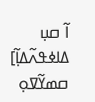ߊ߬ ߛߎ߲ ߡߊߦߟߍ߬ߡߊ߲߬]
ߛߘߌ߬ߜߋ߲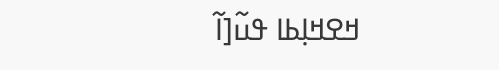ߞߐߞߊ߲ߕߊ ߟߎ߬[ߊ߬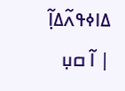ߡߊߦߟߍ߬ߡߊ߲߬ | ߊ߬ ߛߎ߲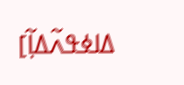ߡߊߦߟߍ߬ߡߊ߲߬]